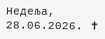Недеља, 28.06.2026. ✝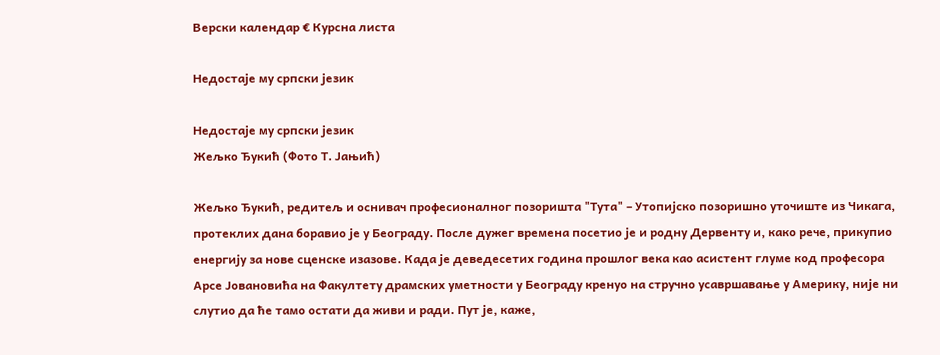Верски календар € Курсна листа

Недостаје му српски језик

Недостаје му српски језик
Жељко Ђукић (Фото Т. Јањић)

Жељко Ђукић, редитељ и оснивач професионалног позоришта "Тута" – Утопијско позоришно уточиште из Чикага, протеклих дана боравио је у Београду. После дужег времена посетио је и родну Дервенту и, како рече, прикупио енергију за нове сценске изазове. Када је деведесетих година прошлог века као асистент глуме код професора Арсе Јовановића на Факултету драмских уметности у Београду кренуо на стручно усавршавање у Америку, није ни слутио да ће тамо остати да живи и ради. Пут је, каже,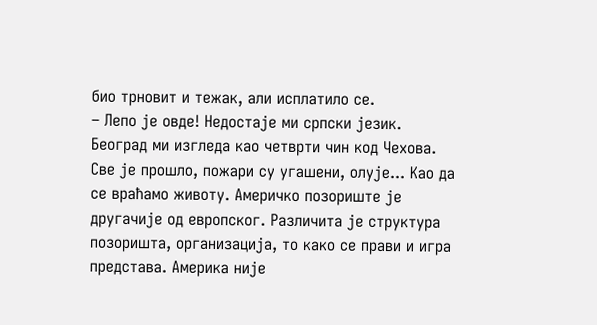био трновит и тежак, али исплатило се.
– Лепо је овде! Недостаје ми српски језик. Београд ми изгледа као четврти чин код Чехова. Све је прошло, пожари су угашени, олује... Као да се враћамо животу. Америчко позориште је другачије од европског. Различита је структура позоришта, организација, то како се прави и игра представа. Америка није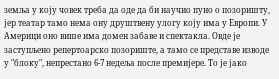земља у коју човек треба да оде да би научио пуно о позоришту, јер театар тамо нема ону друштвену улогу коју има у Европи. У Америци оно више има домен забаве и спектакла. Овде је заступљено репертоарско позориште, а тамо се представе изводе у "блоку", непрестано 6-7 недеља после премијере. То је јако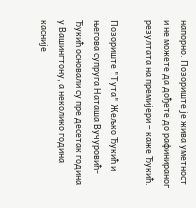напорно. Позориште је жива уметност и не можете да дођете до рафинираног резултата на премијери – каже Ђукић.

Позориште "Тута" Жељко Ђукић и његова супруга Наташа Вучуровић-Ђукић основали су пре десетак година у Вашингтону, а неколико година касније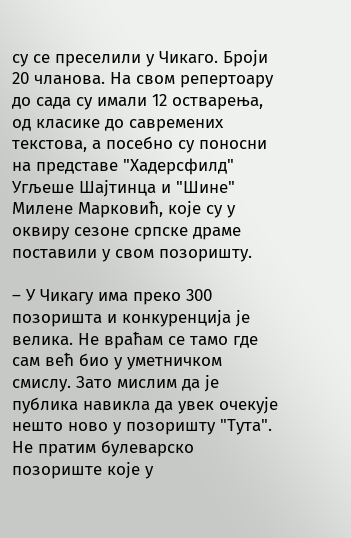су се преселили у Чикаго. Броји 20 чланова. На свом репертоару до сада су имали 12 остварења, од класике до савремених текстова, а посебно су поносни на представе "Хадерсфилд" Угљеше Шајтинца и "Шине" Милене Марковић, које су у оквиру сезоне српске драме поставили у свом позоришту.

– У Чикагу има преко 300 позоришта и конкуренција је велика. Не враћам се тамо где сам већ био у уметничком смислу. Зато мислим да је публика навикла да увек очекује нешто ново у позоришту "Тута". Не пратим булеварско позориште које у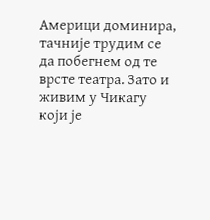Америци доминира, тачније трудим се да побегнем од те врсте театра. Зато и живим у Чикагу који је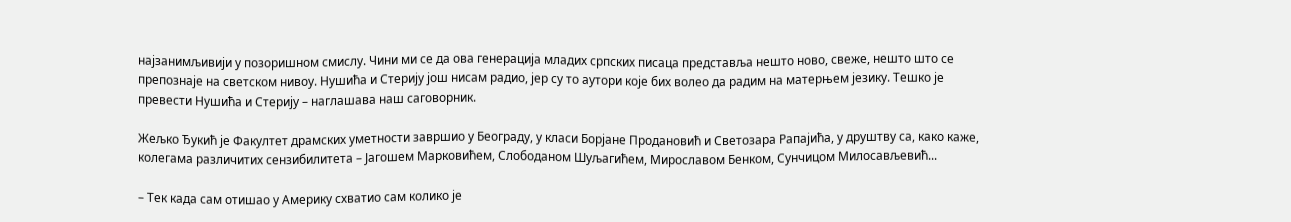најзанимљивији у позоришном смислу. Чини ми се да ова генерација младих српских писаца представља нешто ново, свеже, нешто што се препознаје на светском нивоу. Нушића и Стерију још нисам радио, јер су то аутори које бих волео да радим на матерњем језику. Тешко је превести Нушића и Стерију – наглашава наш саговорник.

Жељко Ђукић је Факултет драмских уметности завршио у Београду, у класи Борјане Продановић и Светозара Рапајића, у друштву са, како каже, колегама различитих сензибилитета – Јагошем Марковићем, Слободаном Шуљагићем, Мирославом Бенком, Сунчицом Милосављевић...

– Тек када сам отишао у Америку схватио сам колико је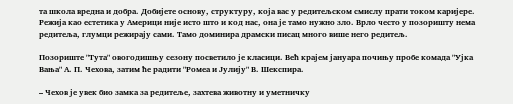та школа вредна и добра. Добијете основу, структуру, која вас у редитељском смислу прати током каријере. Режија као естетика у Америци није исто што и код нас, она је тамо нужно зло. Врло често у позоришту нема редитеља, глумци режирају сами. Тамо доминира драмски писац много више него редитељ.

Позориште "Тута" овогодишњу сезону посветило је класици. Већ крајем јануара почињу пробе комада "Ујка Вања" А. П. Чехова, затим ће радити "Ромеа и Јулију" В. Шекспира.

– Чехов је увек био замка за редитеље, захтева животну и уметничку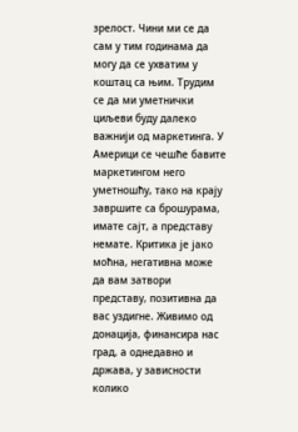зрелост. Чини ми се да сам у тим годинама да могу да се ухватим у коштац са њим. Трудим се да ми уметнички циљеви буду далеко важнији од маркетинга. У Америци се чешће бавите маркетингом него уметношћу, тако на крају завршите са брошурама, имате сајт, а представу немате. Критика је јако моћна, негативна може да вам затвори представу, позитивна да вас уздигне. Живимо од донација, финансира нас град, а однедавно и држава, у зависности колико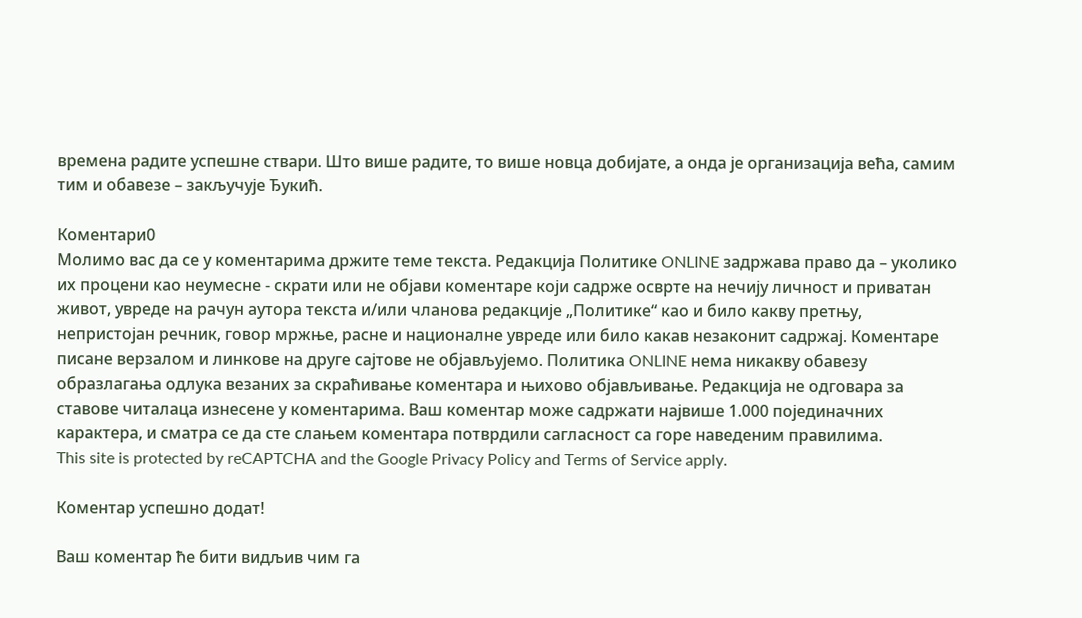времена радите успешне ствари. Што више радите, то више новца добијате, а онда је организација већа, самим тим и обавезе – закључује Ђукић.

Коментари0
Молимо вас да се у коментарима држите теме текста. Редакција Политике ONLINE задржава право да – уколико их процени као неумесне - скрати или не објави коментаре који садрже осврте на нечију личност и приватан живот, увреде на рачун аутора текста и/или чланова редакције „Политике“ као и било какву претњу, непристојан речник, говор мржње, расне и националне увреде или било какав незаконит садржај. Коментаре писане верзалом и линкове на друге сајтове не објављујемо. Политика ONLINE нема никакву обавезу образлагања одлука везаних за скраћивање коментара и њихово објављивање. Редакција не одговара за ставове читалаца изнесене у коментарима. Ваш коментар може садржати највише 1.000 појединачних карактера, и сматра се да сте слањем коментара потврдили сагласност са горе наведеним правилима.
This site is protected by reCAPTCHA and the Google Privacy Policy and Terms of Service apply.

Комeнтар успeшно додат!

Ваш комeнтар ћe бити видљив чим га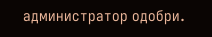администратор одобри.